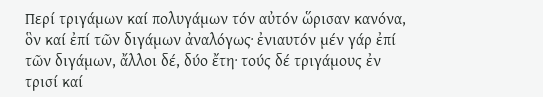Περί τριγάμων καί πολυγάμων τόν αὐτόν ὥρισαν κανόνα, ὃν καί ἐπί τῶν διγάμων ἀναλόγως· ἐνιαυτόν μέν γάρ ἐπί τῶν διγάμων, ἄλλοι δέ, δύο ἔτη· τούς δέ τριγάμους ἐν τρισί καί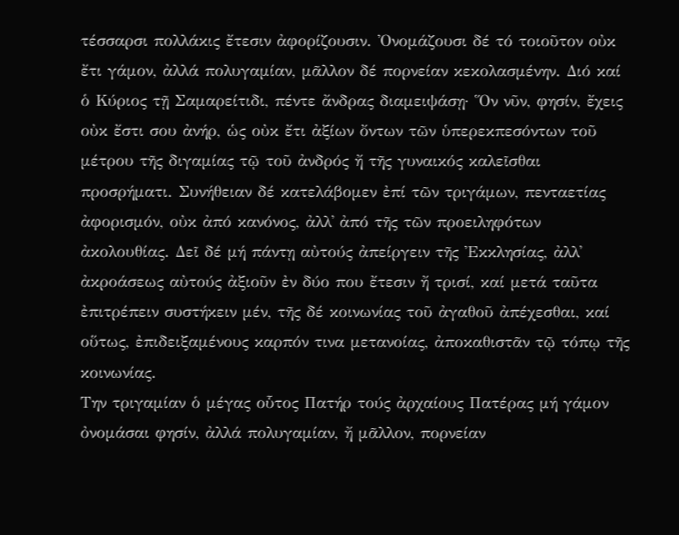τέσσαρσι πολλάκις ἔτεσιν ἀφορίζουσιν. Ὀνομάζουσι δέ τό τοιοῦτον οὐκ ἔτι γάμον, ἀλλά πολυγαμίαν, μᾶλλον δέ πορνείαν κεκολασμένην. Διό καί ὁ Κύριος τῇ Σαμαρείτιδι, πέντε ἄνδρας διαμειψάσῃ· Ὅν νῦν, φησίν, ἔχεις οὐκ ἔστι σου ἀνήρ, ὡς οὐκ ἔτι ἀξίων ὄντων τῶν ὑπερεκπεσόντων τοῦ μέτρου τῆς διγαμίας τῷ τοῦ ἀνδρός ἤ τῆς γυναικός καλεῖσθαι προσρήματι. Συνήθειαν δέ κατελάβομεν ἐπί τῶν τριγάμων, πενταετίας ἀφορισμόν, οὐκ ἀπό κανόνος, ἀλλ᾿ ἀπό τῆς τῶν προειληφότων ἀκολουθίας. Δεῖ δέ μή πάντῃ αὐτούς ἀπείργειν τῆς Ἐκκλησίας, ἀλλ᾿ ἀκροάσεως αὐτούς ἀξιοῦν ἐν δύο που ἔτεσιν ἤ τρισί, καί μετά ταῦτα ἐπιτρέπειν συστήκειν μέν, τῆς δέ κοινωνίας τοῦ ἀγαθοῦ ἀπέχεσθαι, καί οὕτως, ἐπιδειξαμένους καρπόν τινα μετανοίας, ἀποκαθιστᾶν τῷ τόπῳ τῆς κοινωνίας.
Την τριγαμίαν ὁ μέγας οὗτος Πατήρ τούς ἀρχαίους Πατέρας μή γάμον ὀνομάσαι φησίν, ἀλλά πολυγαμίαν, ἤ μᾶλλον, πορνείαν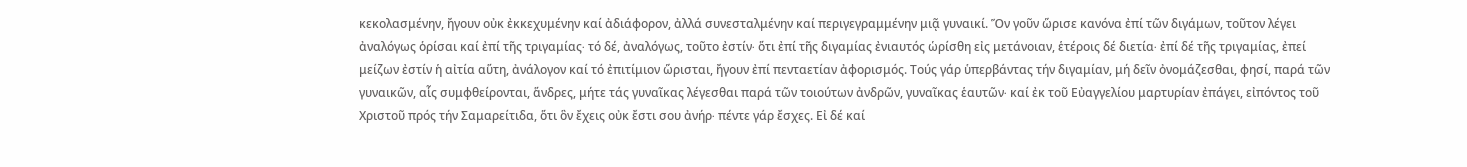κεκολασμένην, ἤγουν οὐκ ἐκκεχυμένην καί ἀδιάφορον, ἀλλά συνεσταλμένην καί περιγεγραμμένην μιᾷ γυναικί. Ὅν γοῦν ὥρισε κανόνα ἐπί τῶν διγάμων, τοῦτον λέγει ἀναλόγως ὁρίσαι καί ἐπί τῆς τριγαμίας∙ τό δέ, ἀναλόγως, τοῦτο ἐστίν∙ ὅτι ἐπί τῆς διγαμίας ἐνιαυτός ὡρίσθη εἰς μετάνοιαν, ἑτέροις δέ διετία∙ ἐπί δέ τῆς τριγαμίας, ἐπεί μείζων ἐστίν ἡ αἰτία αὕτη, ἀνάλογον καί τό ἐπιτίμιον ὥρισται, ἤγουν ἐπί πενταετίαν ἀφορισμός. Τούς γάρ ὑπερβάντας τήν διγαμίαν, μή δεῖν ὀνομάζεσθαι, φησί, παρά τῶν γυναικῶν, αἷς συμφθείρονται, ἅνδρες, μήτε τάς γυναῖκας λέγεσθαι παρά τῶν τοιούτων ἀνδρῶν, γυναῖκας ἑαυτῶν∙ καί ἐκ τοῦ Εὐαγγελίου μαρτυρίαν ἐπάγει, εἰπόντος τοῦ Χριστοῦ πρός τήν Σαμαρείτιδα, ὅτι ὃν ἔχεις οὐκ ἔστι σου ἀνήρ∙ πέντε γάρ ἔσχες. Εἰ δέ καί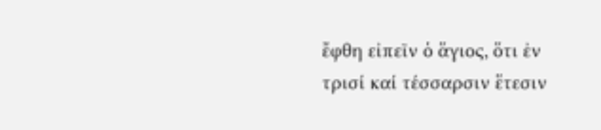ἔφθη εἰπεῖν ὁ ἅγιος, ὅτι ἐν τρισί καί τέσσαρσιν ἕτεσιν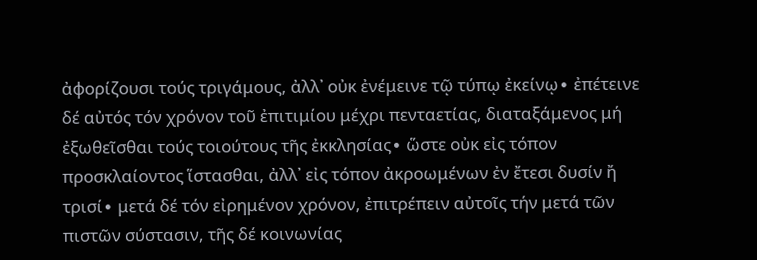ἀφορίζουσι τούς τριγάμους, ἀλλ᾽ οὐκ ἐνέμεινε τῷ τύπῳ ἐκείνῳ∙ ἐπέτεινε δέ αὐτός τόν χρόνον τοῦ ἐπιτιμίου μέχρι πενταετίας, διαταξάμενος μή ἐξωθεῖσθαι τούς τοιούτους τῆς ἐκκλησίας∙ ὥστε οὐκ εἰς τόπον προσκλαίοντος ἵστασθαι, ἀλλ᾽ εἰς τόπον ἀκροωμένων ἐν ἔτεσι δυσίν ἤ τρισί∙ μετά δέ τόν εἰρημένον χρόνον, ἐπιτρέπειν αὐτοῖς τήν μετά τῶν πιστῶν σύστασιν, τῆς δέ κοινωνίας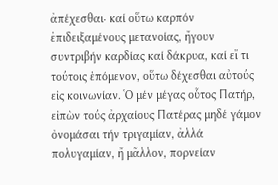ἀπέχεσθαι∙ καί οὕτω καρπόν ἐπιδειξαμένους μετανοίας, ἤγουν συντριβήν καρδίας καί δάκρυα, καί εἴ τι τούτοις ἑπόμενον, οὕτω δέχεσθαι αὐτούς εἰς κοινωνίαν. Ὁ μέν μέγας οὗτος Πατήρ, εἰπὼν τούς ἀρχαίους Πατέρας μηδέ γάμον ὀνομάσαι τήν τριγαμίαν, ἀλλά πολυγαμίαν, ἤ μᾶλλον, πορνείαν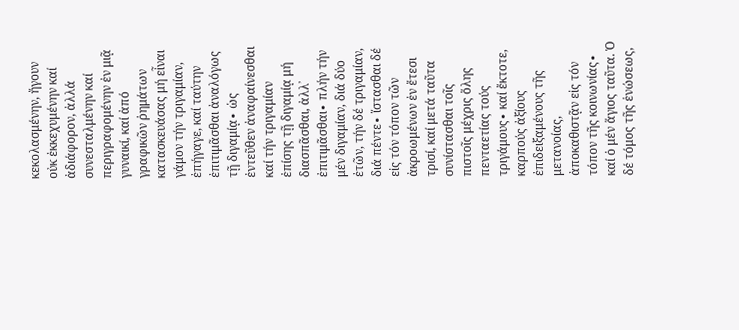κεκολασμένην, ἤγουν οὐκ ἐκκεχυμένην καί ἀδιάφορον, ἀλλά συνεσταλμένην καί περιγραφομένην ἐν μιᾷ γυναικί, καί ἀπό γραφικῶν ῥημάτων κατασκευάσας μή εἶναι γάμον τήν τριγαμίαν, ἐπήγαγε, καί ταύτην ἐπιτιμᾶσθαι ἀναλόγως τῇ διγαμίᾳ∙ ὡς ἐντεῦθεν ἀναφαίνεσθαι καί τήν τριγαμίαν ἐπίσης τῇ διγαμίᾳ μή διασπᾶσθαι, ἀλλ᾽ ἐπιτιμᾶσθαι∙ πλήν τήν μέν διγαμίαν, διά δύο ἐτῶν, τήν δέ τριγαμίαν, διά πέντε∙ ἵστασθαι δέ εἰς τόν τόπον τῶν ἀκροωμένων ἐν ἔτεσι τρισί, καί μετά ταῦτα συνίστασθαι τοῖς πιστοῖς μέχρις ὅλης πενταετίας τούς τριγάμους∙ καί ἔκτοτε, καρπούς ἀξίους ἐπιδειξαμένους τῆς μετανοίας, ἀποκαθιστᾷν εἰς τόν τόπον τῆς κοινωνίας∙ καί ὁ μέν ἅγιος ταῦτα. Ὁ δέ τόμος τῆς ἑνώσεως,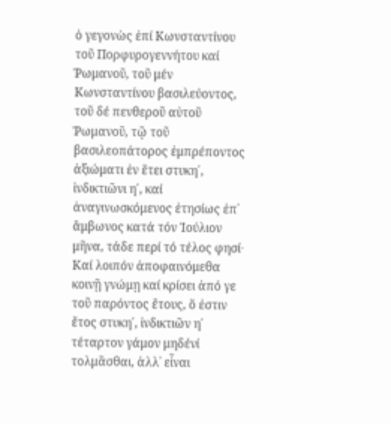ὁ γεγονὼς ἐπί Κωνσταντίνου τοῦ Πορφυρογεννήτου καί Ῥωμανοῦ, τοῦ μέν Κωνσταντίνου βασιλεύοντος, τοῦ δέ πενθεροῦ αὐτοῦ Ῥωμανοῦ, τῷ τοῦ βασιλεοπάτορος ἐμπρέποντος ἀξιώματι ἐν ἕτει στυκη΄, ἰνδικτιῶνι η΄, καί ἀναγινωσκόμενος ἐτησίως ἐπ᾽ ἄμβωνος κατά τόν Ἰούλιον μῆνα, τάδε περί τό τέλος φησί∙ Καί λοιπόν ἀποφαινόμεθα κοινῇ γνώμῃ καί κρίσει ἀπό γε τοῦ παρόντος ἔτους, ὅ ἐστιν ἔτος στυκη΄, ἰνδικτιῶν η΄ τέταρτον γάμον μηδένί τολμᾶσθαι, ἀλλ᾽ εἶναι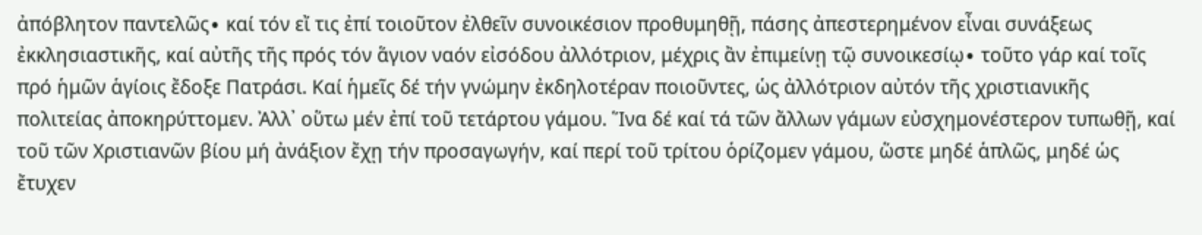ἀπόβλητον παντελῶς∙ καί τόν εἴ τις ἐπί τοιοῦτον ἐλθεῖν συνοικέσιον προθυμηθῇ, πάσης ἀπεστερημένον εἶναι συνάξεως ἐκκλησιαστικῆς, καί αὐτῆς τῆς πρός τόν ἅγιον ναόν εἰσόδου ἀλλότριον, μέχρις ἂν ἐπιμείνῃ τῷ συνοικεσίῳ∙ τοῦτο γάρ καί τοῖς πρό ἡμῶν ἁγίοις ἔδοξε Πατράσι. Καί ἡμεῖς δέ τήν γνώμην ἐκδηλοτέραν ποιοῦντες, ὡς ἀλλότριον αὐτόν τῆς χριστιανικῆς πολιτείας ἀποκηρύττομεν. Ἀλλ᾽ οὕτω μέν ἐπί τοῦ τετάρτου γάμου. Ἵνα δέ καί τά τῶν ἄλλων γάμων εὐσχημονέστερον τυπωθῇ, καί τοῦ τῶν Χριστιανῶν βίου μή ἀνάξιον ἔχῃ τήν προσαγωγήν, καί περί τοῦ τρίτου ὁρίζομεν γάμου, ὥστε μηδέ ἁπλῶς, μηδέ ὡς ἔτυχεν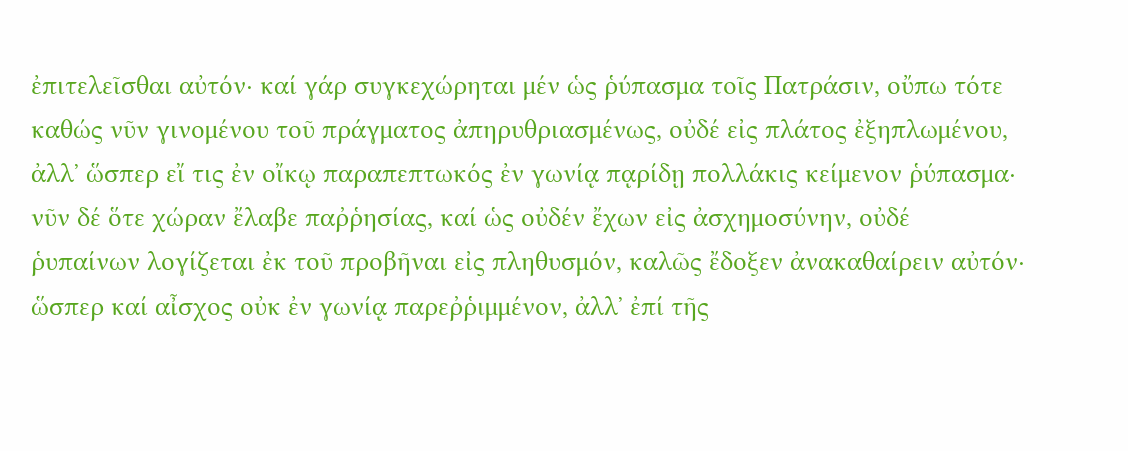ἐπιτελεῖσθαι αὐτόν∙ καί γάρ συγκεχώρηται μέν ὡς ῥύπασμα τοῖς Πατράσιν, οὔπω τότε καθώς νῦν γινομένου τοῦ πράγματος ἀπηρυθριασμένως, οὐδέ εἰς πλάτος ἐξηπλωμένου, ἀλλ᾽ ὥσπερ εἴ τις ἐν οἴκῳ παραπεπτωκός ἐν γωνίᾳ πᾳρίδῃ πολλάκις κείμενον ῥύπασμα∙ νῦν δέ ὅτε χώραν ἔλαβε παῤῥησίας, καί ὡς οὐδέν ἔχων εἰς ἀσχημοσύνην, οὐδέ ῥυπαίνων λογίζεται ἐκ τοῦ προβῆναι εἰς πληθυσμόν, καλῶς ἔδοξεν ἀνακαθαίρειν αὐτόν∙ ὥσπερ καί αἶσχος οὐκ ἐν γωνίᾳ παρεῤῥιμμένον, ἀλλ᾽ ἐπί τῆς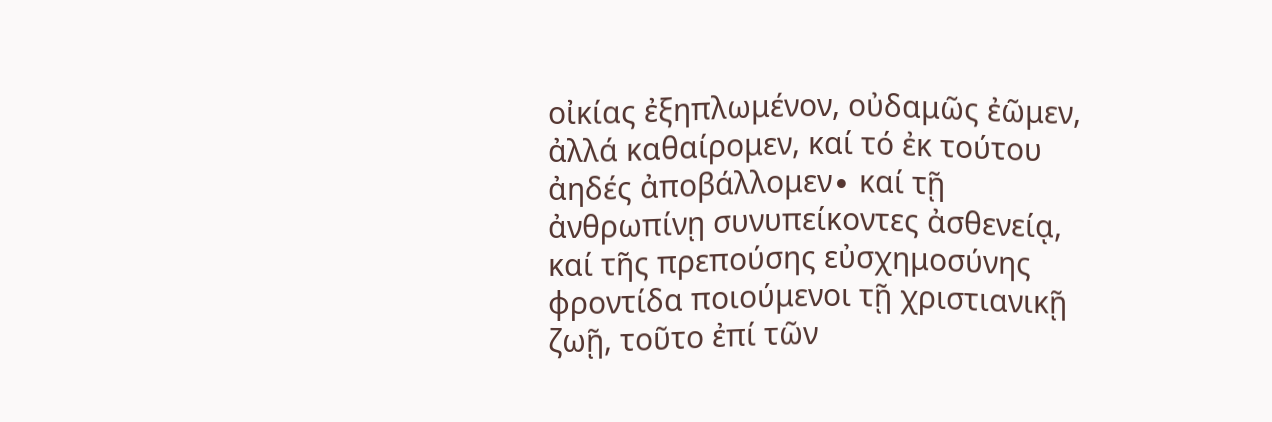οἰκίας ἐξηπλωμένον, οὐδαμῶς ἐῶμεν, ἀλλά καθαίρομεν, καί τό ἐκ τούτου ἀηδές ἀποβάλλομεν∙ καί τῇ ἀνθρωπίνῃ συνυπείκοντες ἀσθενείᾳ, καί τῆς πρεπούσης εὐσχημοσύνης φροντίδα ποιούμενοι τῇ χριστιανικῇ ζωῇ, τοῦτο ἐπί τῶν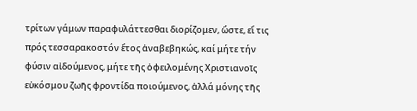τρίτων γάμων παραφυλάττεσθαι διορίζομεν, ὥστε, εἴ τις πρός τεσσαρακοστόν ἔτος ἀναβεβηκώς, καί μήτε τήν φύσιν αἰδούμενος, μήτε τῆς ὀφειλομένης Χριστιανοῖς εὐκόσμου ζωῆς φροντίδα ποιούμενος, ἀλλά μόνης τῆς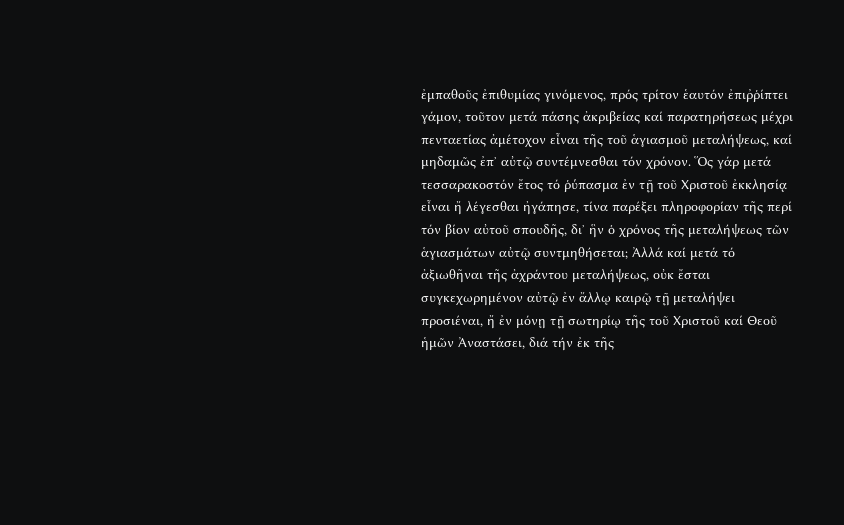ἐμπαθοῦς ἐπιθυμίας γινόμενος, πρός τρίτον ἑαυτόν ἐπιῤῥίπτει γάμον, τοῦτον μετά πάσης ἀκριβείας καί παρατηρήσεως μέχρι πενταετίας ἀμέτοχον εἶναι τῆς τοῦ ἁγιασμοῦ μεταλήψεως, καί μηδαμῶς ἐπ᾿ αὐτῷ συντέμνεσθαι τόν χρόνον. Ὅς γάρ μετά τεσσαρακοστόν ἔτος τό ῥύπασμα ἐν τῇ τοῦ Χριστοῦ ἐκκλησίᾳ εἶναι ἤ λέγεσθαι ἠγάπησε, τίνα παρέξει πληροφορίαν τῆς περί τόν βίον αὐτοῦ σπουδῆς, δι᾽ ἣν ὁ χρόνος τῆς μεταλήψεως τῶν ἁγιασμάτων αὐτῷ συντμηθήσεται; Ἀλλά καί μετά τό ἀξιωθῆναι τῆς ἀχράντου μεταλήψεως, οὐκ ἔσται συγκεχωρημένον αὐτῷ ἐν ἄλλῳ καιρῷ τῇ μεταλήψει προσιέναι, ἤ ἐν μόνῃ τῇ σωτηρίῳ τῆς τοῦ Χριστοῦ καί Θεοῦ ἡμῶν Ἀναστάσει, διά τήν ἐκ τῆς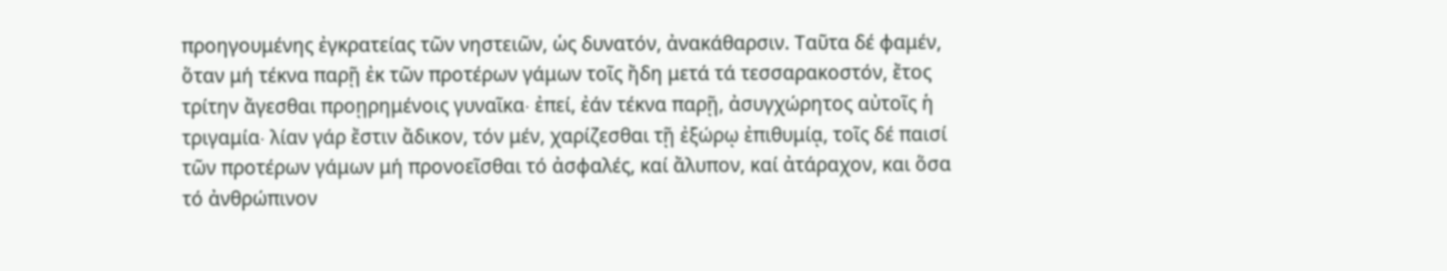προηγουμένης ἐγκρατείας τῶν νηστειῶν, ὡς δυνατόν, ἀνακάθαρσιν. Ταῦτα δέ φαμέν, ὅταν μή τέκνα παρῇ ἐκ τῶν προτέρων γάμων τοῖς ἤδη μετά τά τεσσαρακοστόν, ἔτος τρίτην ἄγεσθαι προῃρημένοις γυναῖκα∙ ἐπεί, ἐάν τέκνα παρῇ, ἀσυγχώρητος αὐτοῖς ἡ τριγαμία∙ λίαν γάρ ἔστιν ἄδικον, τόν μέν, χαρίζεσθαι τῇ ἐξώρῳ ἐπιθυμίᾳ, τοῖς δέ παισί τῶν προτέρων γάμων μή προνοεῖσθαι τό ἀσφαλές, καί ἄλυπον, καί ἀτάραχον, και ὅσα τό ἀνθρώπινον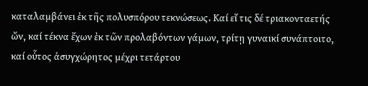καταλαμβάνει ἐκ τῆς πολυσπόρου τεκνώσεως. Καί εἴ τις δέ τριακονταετής ὤν, καί τέκνα ἔχων ἐκ τῶν προλαβόντων γάμων, τρίτῃ γυναικί συνάπτοιτο, καί οὗτος ἀσυγχώρητος μέχρι τετάρτου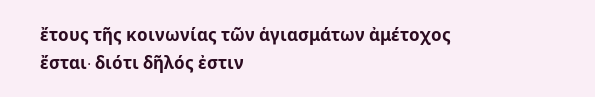ἔτους τῆς κοινωνίας τῶν ἁγιασμάτων ἀμέτοχος ἔσται∙ διότι δῆλός ἐστιν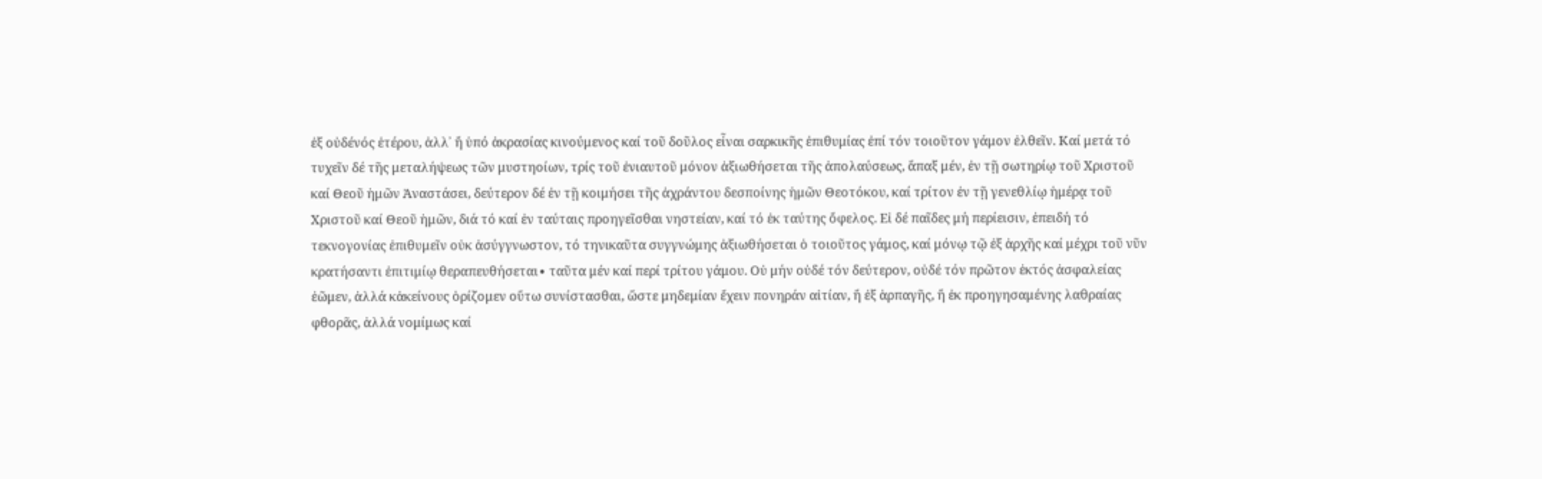ἐξ οὐδένός ἑτέρου, ἀλλ᾽ ἤ ὑπό ἀκρασίας κινούμενος καί τοῦ δοῦλος εἶναι σαρκικῆς ἐπιθυμίας ἐπί τόν τοιοῦτον γάμον ἐλθεῖν. Καί μετά τό τυχεῖν δέ τῆς μεταλήψεως τῶν μυστηοίων, τρίς τοῦ ἐνιαυτοῦ μόνον ἀξιωθήσεται τῆς ἀπολαύσεως, ἅπαξ μέν, ἐν τῇ σωτηρίῳ τοῦ Χριστοῦ καί Θεοῦ ἡμῶν Ἀναστάσει, δεύτερον δέ ἐν τῇ κοιμήσει τῆς ἀχράντου δεσποίνης ἡμῶν Θεοτόκου, καί τρίτον ἐν τῇ γενεθλίῳ ἡμέρᾳ τοῦ Χριστοῦ καί Θεοῦ ἡμῶν, διά τό καί ἐν ταύταις προηγεῖσθαι νηστείαν, καί τό ἐκ ταύτης ὄφελος. Εἰ δέ παῖδες μή περίεισιν, ἐπειδή τό τεκνογονίας ἐπιθυμεῖν οὐκ ἀσύγγνωστον, τό τηνικαῦτα συγγνώμης ἀξιωθήσεται ὁ τοιοῦτος γάμος, καί μόνῳ τῷ ἐξ ἀρχῆς καί μέχρι τοῦ νῦν κρατήσαντι ἐπιτιμίῳ θεραπευθήσεται∙ ταῦτα μέν καί περί τρίτου γάμου. Οὐ μήν οὐδέ τόν δεύτερον, οὐδέ τόν πρῶτον ἐκτός ἀσφαλείας ἐῶμεν, ἀλλά κἀκείνους ὁρίζομεν οὕτω συνίστασθαι, ὥστε μηδεμίαν ἔχειν πονηράν αἰτίαν, ἤ ἐξ ἁρπαγῆς, ἤ ἐκ προηγησαμένης λαθραίας φθορᾶς, ἀλλά νομίμως καί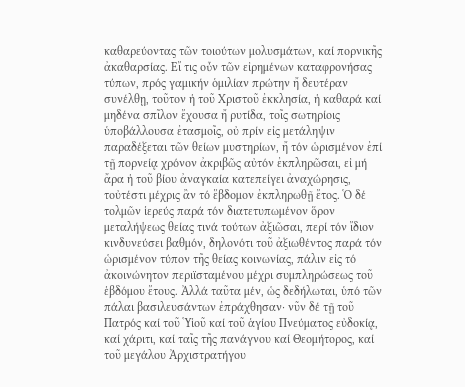καθαρεύοντας τῶν τοιούτων μολυσμάτων, καί πορνικῆς ἀκαθαρσίας. Εἴ τις οὖν τῶν εἰρημένων καταφρονήσας τύπων, πρός γαμικήν ὁμιλίαν πρώτην ἤ δευτέραν συνέλθῃ, τοῦτον ἡ τοῦ Χριστοῦ ἐκκλησία, ἡ καθαρά καί μηδένα σπῖλον ἔχουσα ἤ ρυτίδα, τοῖς σωτηρίοις ὑποβάλλουσα ἐτασμοῖς, οὐ πρίν εἰς μετάληψιν παραδέξεται τῶν θείων μυστηρίων, ἤ τόν ὡρισμένον ἐπί τῇ πορνείᾳ χρόνον ἀκριβῶς αὐτόν ἐκπληρῶσαι, εἰ μή ἄρα ἡ τοῦ βίου ἀναγκαία κατεπείγει ἀναχώρησις, τοὐτέστι μέχρις ἂν τό ἕβδομον ἐκπληρωθῇ ἔτος. Ὁ δέ τολμῶν ἱερεύς παρά τόν διατετυπωμένον ὅρον μεταλήψεως θείας τινά τούτων ἀξιῶσαι, περί τόν ἴδιον κινδυνεύσει βαθμόν, δηλονότι τοῦ ἀξιωθέντος παρά τόν ὡρισμένον τύπον τῆς θείας κοινωνίας, πάλιν εἰς τό ἀκοινώνητον περιϊσταμένου μέχρι συμπληρώσεως τοῦ ἑβδόμου ἔτους. Ἀλλά ταῦτα μέν, ὡς δεδήλωται, ὑπό τῶν πάλαι βασιλευσάντων ἐπράχθησαν∙ νῦν δέ τῇ τοῦ Πατρός καί τοῦ Ὑἱοῦ καί τοῦ ἁγίου Πνεύματος εὐδοκίᾳ, καί χάριτι, καί ταῖς τῆς πανάγνου καί Θεομήτορος, καί τοῦ μεγάλου Ἀρχιστρατήγου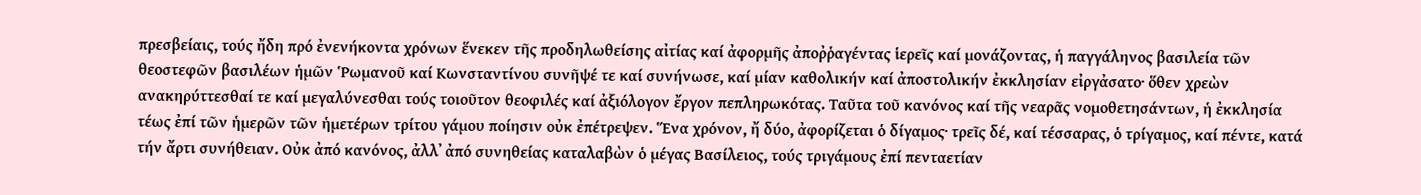πρεσβείαις, τούς ἤδη πρό ἐνενήκοντα χρόνων ἕνεκεν τῆς προδηλωθείσης αἰτίας καί ἀφορμῆς ἀποῤῥαγέντας ἱερεῖς καί μονάζοντας, ἡ παγγάληνος βασιλεία τῶν θεοστεφῶν βασιλέων ἡμῶν Ῥωμανοῦ καί Κωνσταντίνου συνῆψέ τε καί συνήνωσε, καί μίαν καθολικήν καί ἀποστολικήν ἐκκλησίαν εἰργἀσατο∙ ὅθεν χρεὼν ανακηρύττεσθαί τε καί μεγαλύνεσθαι τούς τοιοῦτον θεοφιλές καί ἀξιόλογον ἔργον πεπληρωκότας. Ταῦτα τοῦ κανόνος καί τῆς νεαρᾶς νομοθετησάντων, ἡ ἐκκλησία τέως ἐπί τῶν ἡμερῶν τῶν ἡμετέρων τρίτου γάμου ποίησιν οὐκ ἐπέτρεψεν. Ἕνα χρόνον, ἤ δύο, ἀφορίζεται ὁ δίγαμος∙ τρεῖς δέ, καί τέσσαρας, ὁ τρίγαμος, καί πέντε, κατά τήν ἄρτι συνήθειαν. Οὐκ ἀπό κανόνος, ἀλλ᾽ ἀπό συνηθείας καταλαβὼν ὁ μέγας Βασίλειος, τούς τριγάμους ἐπί πενταετίαν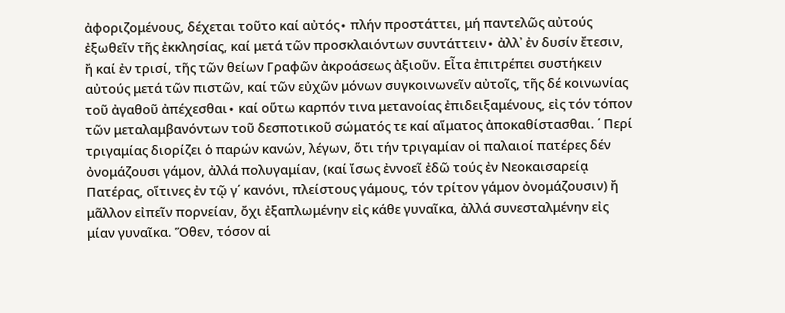ἀφοριζομένους, δέχεται τοῦτο καί αὐτός∙ πλήν προστάττει, μή παντελῶς αὐτούς ἐξωθεῖν τῆς ἐκκλησίας, καί μετά τῶν προσκλαιόντων συντάττειν∙ ἀλλ᾽ ἐν δυσίν ἔτεσιν, ἤ καί ἐν τρισί, τῆς τῶν θείων Γραφῶν ἀκροάσεως ἀξιοῦν. Εἶτα ἐπιτρέπει συστήκειν αὐτούς μετά τῶν πιστῶν, καί τῶν εὐχῶν μόνων συγκοινωνεῖν αὐτοῖς, τῆς δέ κοινωνίας τοῦ ἀγαθοῦ ἀπέχεσθαι∙ καί οὕτω καρπόν τινα μετανοίας ἐπιδειξαμένους, εἰς τόν τόπον τῶν μεταλαμβανόντων τοῦ δεσποτικοῦ σώματός τε καί αἵματος ἀποκαθίστασθαι. ΄ Περί τριγαμίας διορίζει ὁ παρών κανών, λέγων, ὅτι τήν τριγαμίαν οἱ παλαιοί πατέρες δέν ὀνομάζουσι γάμον, ἀλλά πολυγαμίαν, (καί ἴσως ἐννοεῖ ἐδῶ τούς ἐν Νεοκαισαρείᾳ Πατέρας, οἵτινες ἐν τῷ γ΄ κανόνι, πλείστους γάμους, τόν τρίτον γάμον ὀνομάζουσιν) ἤ μᾶλλον εἰπεῖν πορνείαν, ὄχι ἐξαπλωμένην εἰς κάθε γυναῖκα, ἀλλά συνεσταλμένην εἰς μίαν γυναῖκα. Ὅθεν, τόσον αἱ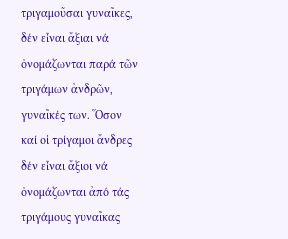τριγαμοῦσαι γυναῖκες, δέν εἶναι ἄξιαι νά ὀνομάζωνται παρά τῶν τριγάμων ἀνδρῶν, γυναῖκές των. Ὅσον καί οἱ τρίγαμοι ἄνδρες δέν εἶναι ἄξιοι νά ὀνομάζωνται ἀπό τάς τριγάμους γυναῖκας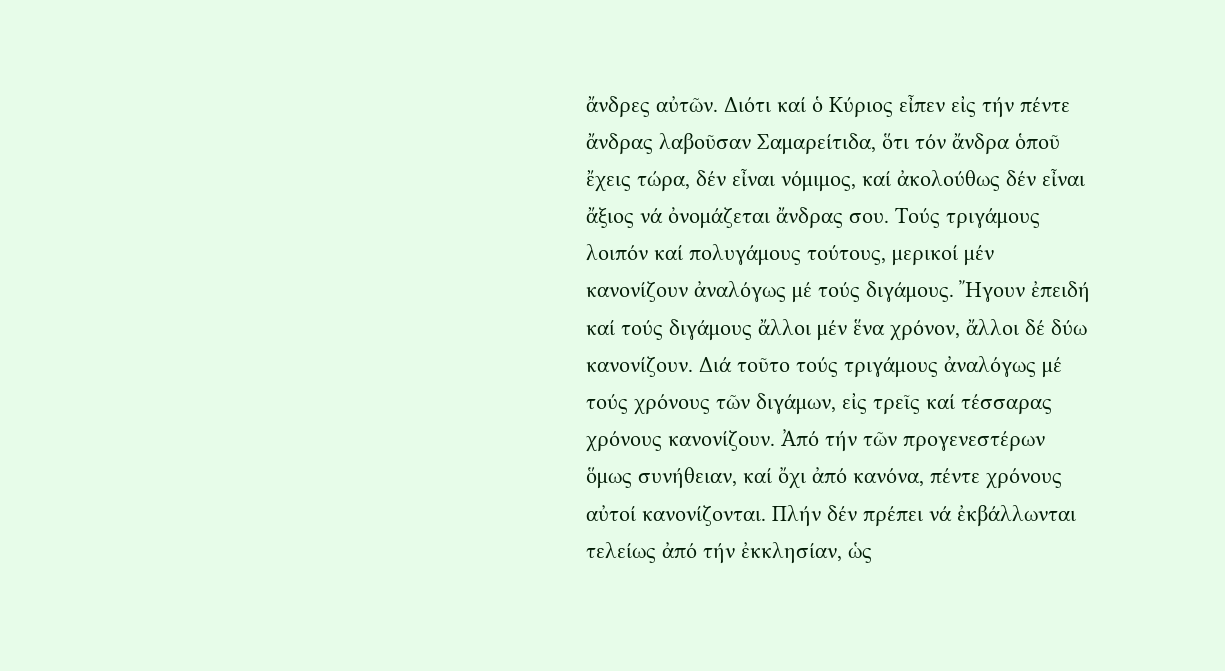ἄνδρες αὐτῶν. Διότι καί ὁ Κύριος εἶπεν εἰς τήν πέντε ἄνδρας λαβοῦσαν Σαμαρείτιδα, ὅτι τόν ἄνδρα ὁποῦ ἔχεις τώρα, δέν εἶναι νόμιμος, καί ἀκολούθως δέν εἶναι ἄξιος νά ὀνομάζεται ἄνδρας σου. Τούς τριγάμους λοιπόν καί πολυγάμους τούτους, μερικοί μέν κανονίζουν ἀναλόγως μέ τούς διγάμους. Ἤγουν ἐπειδή καί τούς διγάμους ἄλλοι μέν ἕνα χρόνον, ἄλλοι δέ δύω κανονίζουν. Διά τοῦτο τούς τριγάμους ἀναλόγως μέ τούς χρόνους τῶν διγάμων, εἰς τρεῖς καί τέσσαρας χρόνους κανονίζουν. Ἀπό τήν τῶν προγενεστέρων ὅμως συνήθειαν, καί ὄχι ἀπό κανόνα, πέντε χρόνους αὐτοί κανονίζονται. Πλήν δέν πρέπει νά ἐκβάλλωνται τελείως ἀπό τήν ἐκκλησίαν, ὡς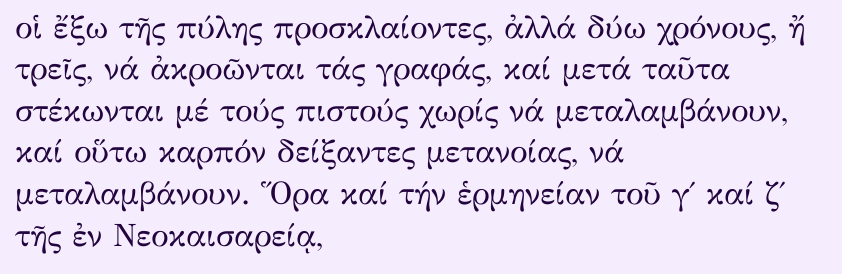οἱ ἔξω τῆς πύλης προσκλαίοντες, ἀλλά δύω χρόνους, ἤ τρεῖς, νά ἀκροῶνται τάς γραφάς, καί μετά ταῦτα στέκωνται μέ τούς πιστούς χωρίς νά μεταλαμβάνουν, καί οὕτω καρπόν δείξαντες μετανοίας, νά μεταλαμβάνουν. Ὅρα καί τήν ἑρμηνείαν τοῦ γ΄ καί ζ΄ τῆς ἐν Νεοκαισαρείᾳ,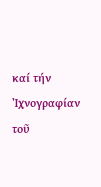καί τήν Ἰχνογραφίαν τοῦ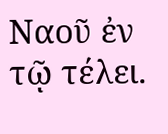Ναοῦ ἐν τῷ τέλει.